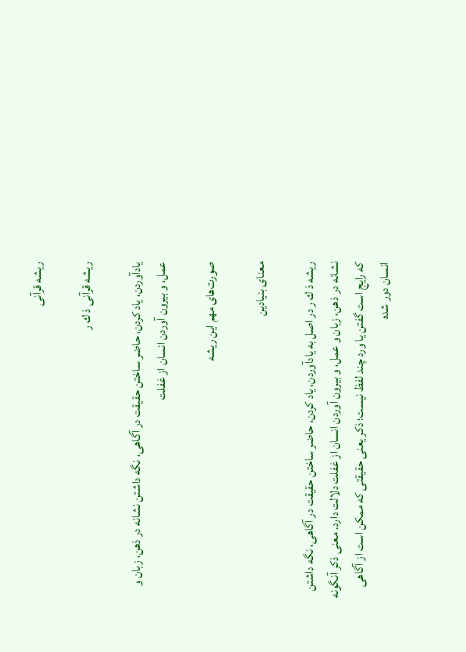ریشه قرآنی

ریشه قرآنی ذ ك ر

یادآوردن، یاد کردن، حاضر ساختن حقیقت در آگاهی، نگه داشتن نشانه در ذهن، زبان و عمل، و بیرون آوردن انسان از غفلت

صورت‌های مهم این ریشه

معنای بنیادین

ریشه ذ ك ر در اصل به یادآوردن، یاد کردن، حاضر ساختن حقیقت در آگاهی، نگه داشتن نشانه در ذهن، زبان و عمل، و بیرون آوردن انسان از غفلت دلالت دارد. معنی ذکر آنگونه که رایج است گفتن یا ورد چند لفظ نیست؛ ذکر یعنی حقیقتی که ممکن است از آگاهی انسان دور شده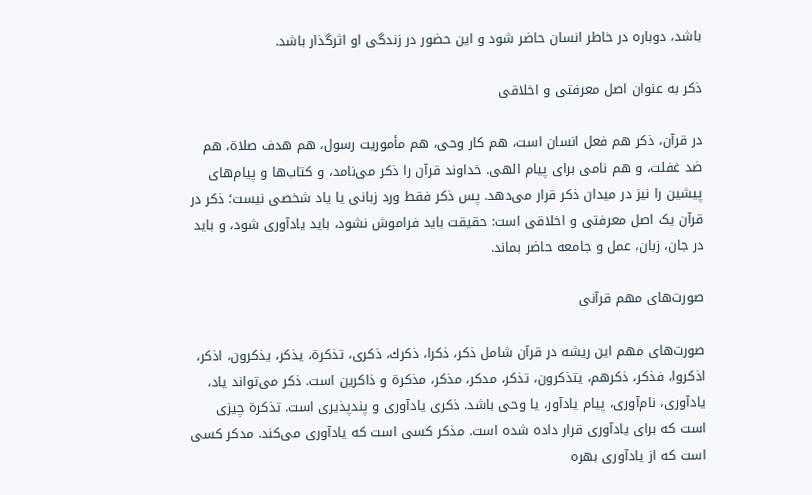باشد، دوباره در خاطر انسان حاضر شود و این حضور در زندگی او اثرگذار باشد.

ذکر به عنوان اصل معرفتی و اخلاقی

در قرآن، ذکر هم فعل انسان است، هم کار وحی، هم مأموریت رسول، هم هدف صلاة، هم ضد غفلت، و هم نامی برای پیام الهی. خداوند قرآن را ذکر می‌نامد، و کتاب‌ها و پیام‌های پیشین را نیز در میدان ذکر قرار می‌دهد. پس ذکر فقط ورد زبانی یا یاد شخصی نیست؛ ذکر در قرآن یک اصل معرفتی و اخلاقی است: حقیقت باید فراموش نشود، باید یادآوری شود، و باید در جان، زبان، عمل و جامعه حاضر بماند.

صورت‌های مهم قرآنی

صورت‌های مهم این ریشه در قرآن شامل ذكر، ذكرا، ذكرك، ذكرى، تذكرة، يذكر، يذكرون، اذكر، اذكروا، فذكر، ذكرهم، يتذكرون، تذكر، مدكر، مذكر، مذكرة و ذاكرين است. ذكر می‌تواند یاد، یادآوری، نام‌آوری، پیام یادآور، یا وحی باشد. ذكرى یادآوری و پندپذیری است. تذكرة چیزی است که برای یادآوری قرار داده شده است. مذكر کسی است که یادآوری می‌کند. مدكر کسی است که از یادآوری بهره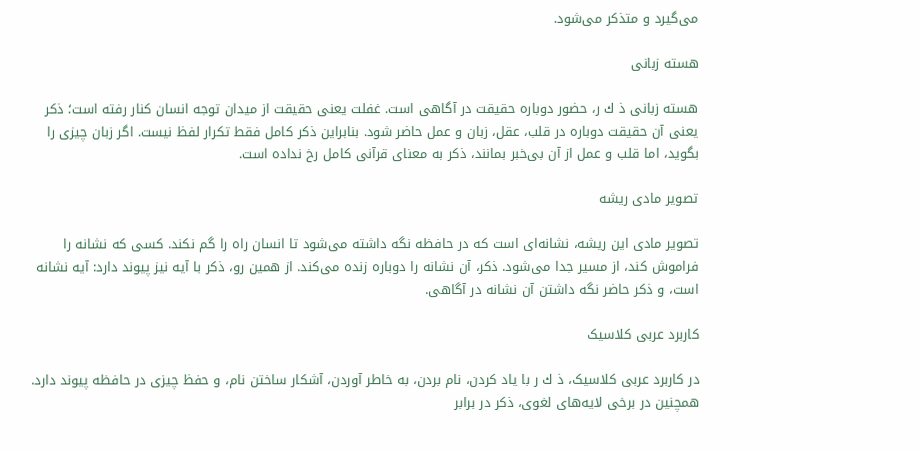می‌گیرد و متذکر می‌شود.

هسته زبانی

هسته زبانی ذ ك ر، حضور دوباره حقیقت در آگاهی است. غفلت یعنی حقیقت از میدان توجه انسان کنار رفته است؛ ذکر یعنی آن حقیقت دوباره در قلب، عقل، زبان و عمل حاضر شود. بنابراین ذکر کامل فقط تکرار لفظ نیست. اگر زبان چیزی را بگوید، اما قلب و عمل از آن بی‌خبر بمانند، ذکر به معنای قرآنی کامل رخ نداده است.

تصویر مادی ریشه

تصویر مادی این ریشه، نشانه‌ای است که در حافظه نگه داشته می‌شود تا انسان راه را گم نکند. کسی که نشانه را فراموش کند، از مسیر جدا می‌شود. ذکر، آن نشانه را دوباره زنده می‌کند. از همین رو، ذکر با آیه نیز پیوند دارد: آیه نشانه است، و ذکر حاضر نگه داشتن آن نشانه در آگاهی.

کاربرد عربی کلاسیک

در کاربرد عربی کلاسیک، ذ ك ر با یاد کردن، نام بردن، به خاطر آوردن، آشکار ساختن نام، و حفظ چیزی در حافظه پیوند دارد. همچنین در برخی لایه‌های لغوی، ذکر در برابر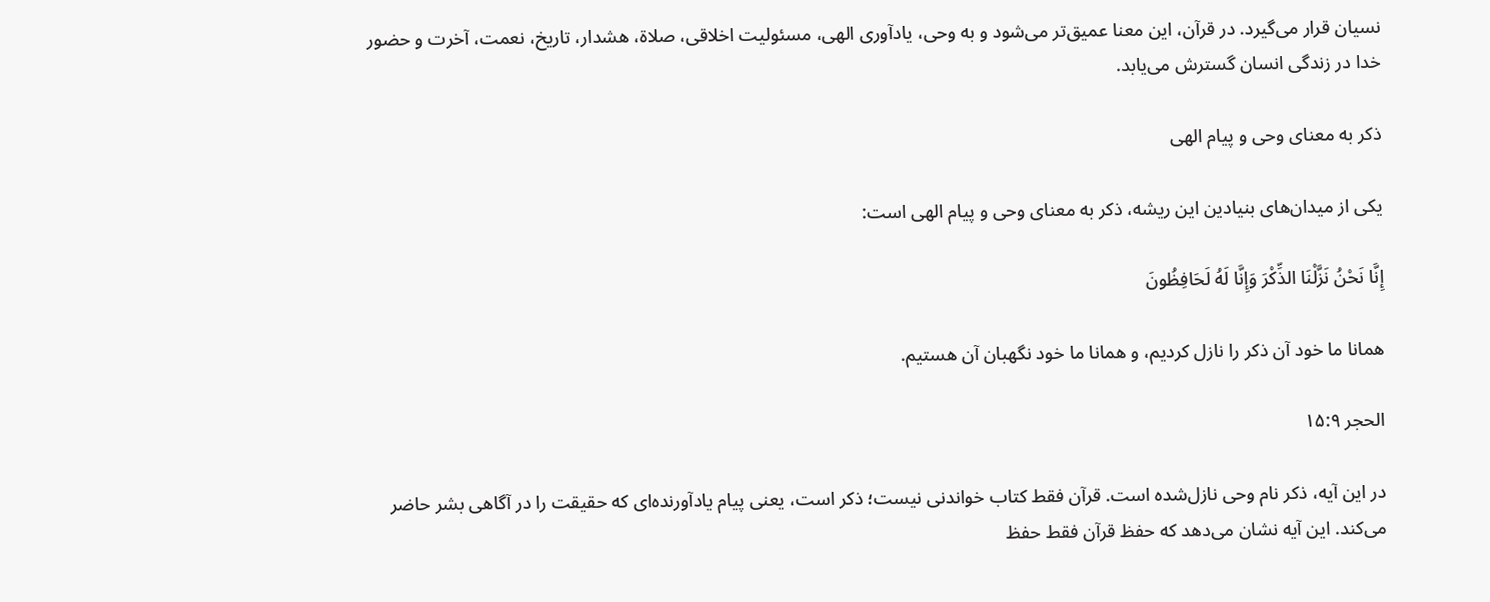نسیان قرار می‌گیرد. در قرآن، این معنا عمیق‌تر می‌شود و به وحی، یادآوری الهی، مسئولیت اخلاقی، صلاة، هشدار، تاریخ، نعمت، آخرت و حضور خدا در زندگی انسان گسترش می‌یابد.

ذکر به معنای وحی و پیام الهی

یکی از میدان‌های بنیادین این ریشه، ذکر به معنای وحی و پیام الهی است:

إِنَّا نَحْنُ نَزَّلْنَا الذِّكْرَ وَإِنَّا لَهُ لَحَافِظُونَ

همانا ما خود آن ذکر را نازل کردیم، و همانا ما خود نگهبان آن هستیم.

الحجر ۱۵:۹

در این آیه، ذکر نام وحی نازل‌شده است. قرآن فقط کتاب خواندنی نیست؛ ذکر است، یعنی پیام یادآورنده‌ای که حقیقت را در آگاهی بشر حاضر می‌کند. این آیه نشان می‌دهد که حفظ قرآن فقط حفظ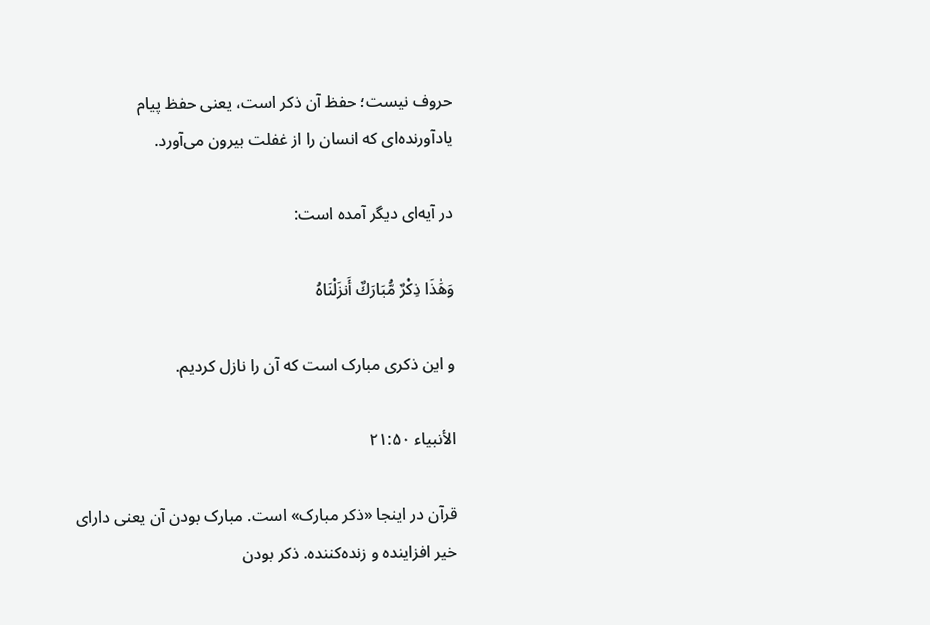حروف نیست؛ حفظ آن ذکر است، یعنی حفظ پیام یادآورنده‌ای که انسان را از غفلت بیرون می‌آورد.

در آیه‌ای دیگر آمده است:

وَهَٰذَا ذِكْرٌ مُّبَارَكٌ أَنزَلْنَاهُ

و این ذکری مبارک است که آن را نازل کردیم.

الأنبياء ۲۱:۵۰

قرآن در اینجا «ذکر مبارک» است. مبارک بودن آن یعنی دارای خیر افزاینده و زنده‌کننده. ذکر بودن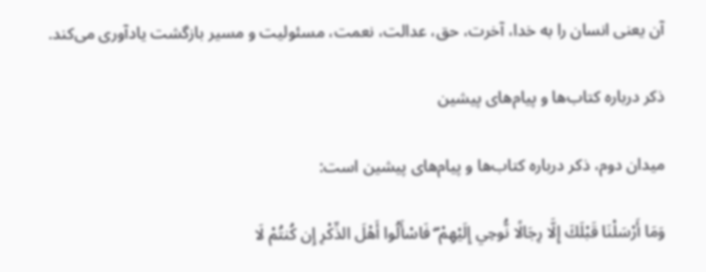آن یعنی انسان را به خدا، آخرت، حق، عدالت، نعمت، مسئولیت و مسیر بازگشت یادآوری می‌کند.

ذکر درباره کتاب‌ها و پیام‌های پیشین

میدان دوم، ذکر درباره کتاب‌ها و پیام‌های پیشین است:

وَمَا أَرْسَلْنَا قَبْلَكَ إِلَّا رِجَالًا نُّوحِي إِلَيْهِمْ ۖ فَاسْأَلُوا أَهْلَ الذِّكْرِ إِن كُنتُمْ لَا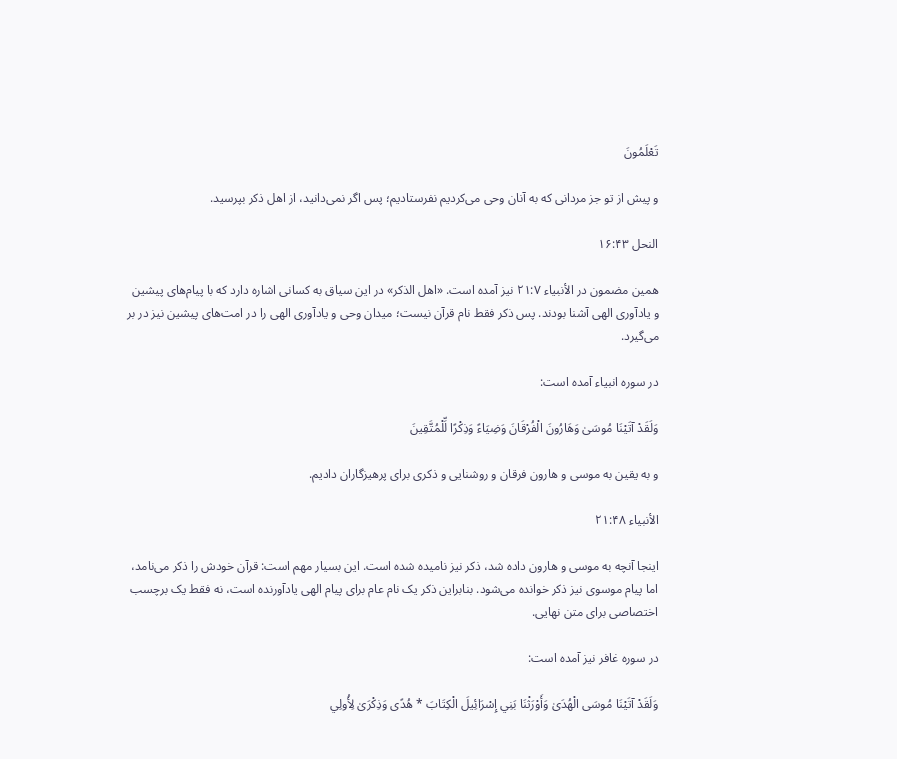تَعْلَمُونَ

و پیش از تو جز مردانی که به آنان وحی می‌کردیم نفرستادیم؛ پس اگر نمی‌دانید، از اهل ذکر بپرسید.

النحل ۱۶:۴۳

همین مضمون در الأنبياء ۲۱:۷ نیز آمده است. «اهل الذكر» در این سیاق به کسانی اشاره دارد که با پیام‌های پیشین و یادآوری الهی آشنا بودند. پس ذکر فقط نام قرآن نیست؛ میدان وحی و یادآوری الهی را در امت‌های پیشین نیز در بر می‌گیرد.

در سوره انبیاء آمده است:

وَلَقَدْ آتَيْنَا مُوسَىٰ وَهَارُونَ الْفُرْقَانَ وَضِيَاءً وَذِكْرًا لِّلْمُتَّقِينَ

و به یقین به موسی و هارون فرقان و روشنایی و ذکری برای پرهیزگاران دادیم.

الأنبياء ۲۱:۴۸

اینجا آنچه به موسی و هارون داده شد، ذکر نیز نامیده شده است. این بسیار مهم است: قرآن خودش را ذکر می‌نامد، اما پیام موسوی نیز ذکر خوانده می‌شود. بنابراین ذکر یک نام عام برای پیام الهی یادآورنده است، نه فقط یک برچسب اختصاصی برای متن نهایی.

در سوره غافر نیز آمده است:

وَلَقَدْ آتَيْنَا مُوسَى الْهُدَىٰ وَأَوْرَثْنَا بَنِي إِسْرَائِيلَ الْكِتَابَ * هُدًى وَذِكْرَىٰ لِأُولِي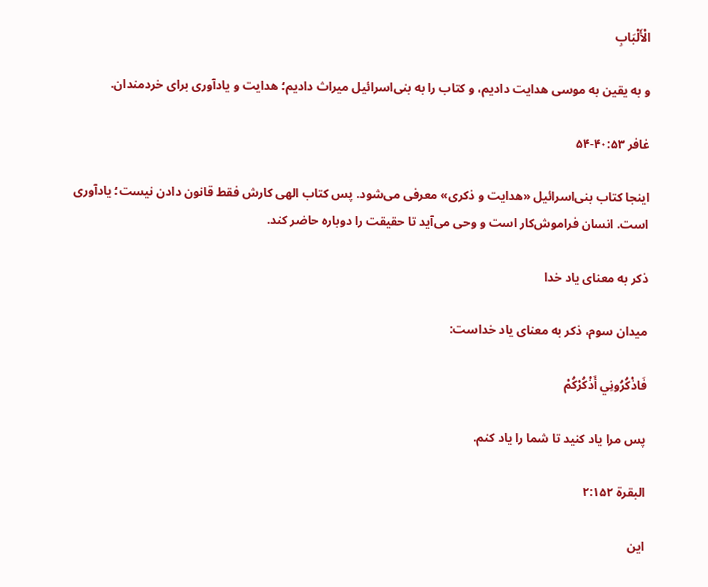الْأَلْبَابِ

و به یقین به موسی هدایت دادیم، و کتاب را به بنی‌اسرائیل میراث دادیم؛ هدایت و یادآوری برای خردمندان.

غافر ۴۰:۵۳-۵۴

اینجا کتاب بنی‌اسرائیل «هدایت و ذکرى» معرفی می‌شود. پس کتاب الهی کارش فقط قانون دادن نیست؛ یادآوری است. انسان فراموش‌کار است و وحی می‌آید تا حقیقت را دوباره حاضر کند.

ذکر به معنای یاد خدا

میدان سوم، ذکر به معنای یاد خداست:

فَاذْكُرُونِي أَذْكُرْكُمْ

پس مرا یاد کنید تا شما را یاد کنم.

البقرة ۲:۱۵۲

این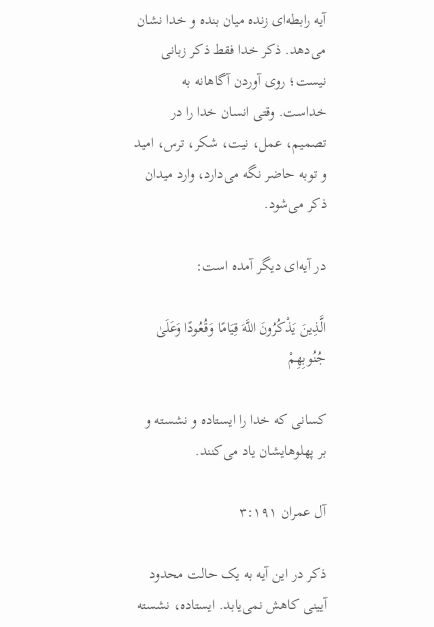آیه رابطه‌ای زنده میان بنده و خدا نشان می‌دهد. ذکر خدا فقط ذکر زبانی نیست؛ روی آوردن آگاهانه به خداست. وقتی انسان خدا را در تصمیم، عمل، نیت، شکر، ترس، امید و توبه حاضر نگه می‌دارد، وارد میدان ذکر می‌شود.

در آیه‌ای دیگر آمده است:

الَّذِينَ يَذْكُرُونَ اللَّهَ قِيَامًا وَقُعُودًا وَعَلَىٰ جُنُوبِهِمْ

کسانی که خدا را ایستاده و نشسته و بر پهلوهایشان یاد می‌کنند.

آل عمران ۳:۱۹۱

ذکر در این آیه به یک حالت محدود آیینی کاهش نمی‌یابد. ایستاده، نشسته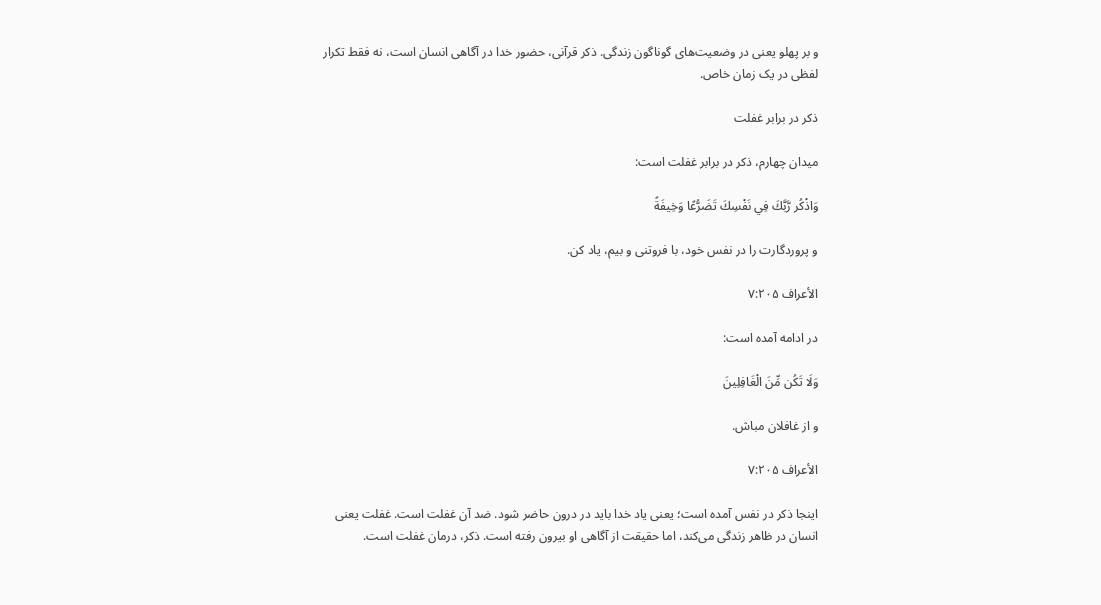و بر پهلو یعنی در وضعیت‌های گوناگون زندگی. ذکر قرآنی، حضور خدا در آگاهی انسان است، نه فقط تکرار لفظی در یک زمان خاص.

ذکر در برابر غفلت

میدان چهارم، ذکر در برابر غفلت است:

وَاذْكُر رَّبَّكَ فِي نَفْسِكَ تَضَرُّعًا وَخِيفَةً

و پروردگارت را در نفس خود، با فروتنی و بیم، یاد کن.

الأعراف ۷:۲۰۵

در ادامه آمده است:

وَلَا تَكُن مِّنَ الْغَافِلِينَ

و از غافلان مباش.

الأعراف ۷:۲۰۵

اینجا ذکر در نفس آمده است؛ یعنی یاد خدا باید در درون حاضر شود. ضد آن غفلت است. غفلت یعنی انسان در ظاهر زندگی می‌کند، اما حقیقت از آگاهی او بیرون رفته است. ذکر، درمان غفلت است.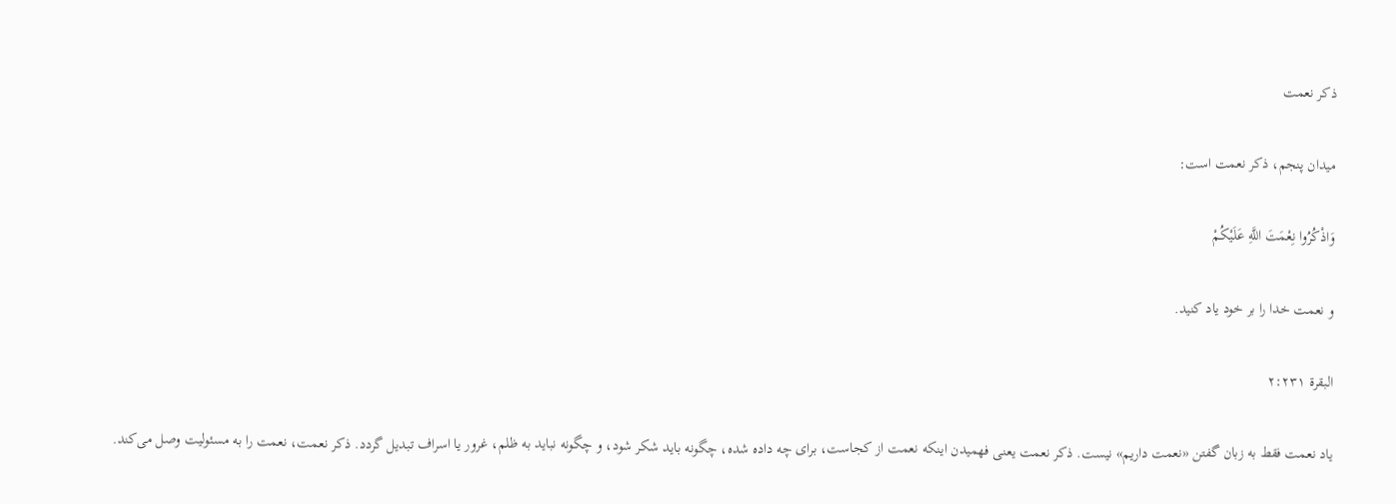ذکر نعمت

میدان پنجم، ذکر نعمت است:

وَاذْكُرُوا نِعْمَتَ اللَّهِ عَلَيْكُمْ

و نعمت خدا را بر خود یاد کنید.

البقرة ۲:۲۳۱

یاد نعمت فقط به زبان گفتن «نعمت داریم» نیست. ذکر نعمت یعنی فهمیدن اینکه نعمت از کجاست، برای چه داده شده، چگونه باید شکر شود، و چگونه نباید به ظلم، غرور یا اسراف تبدیل گردد. ذکر نعمت، نعمت را به مسئولیت وصل می‌کند.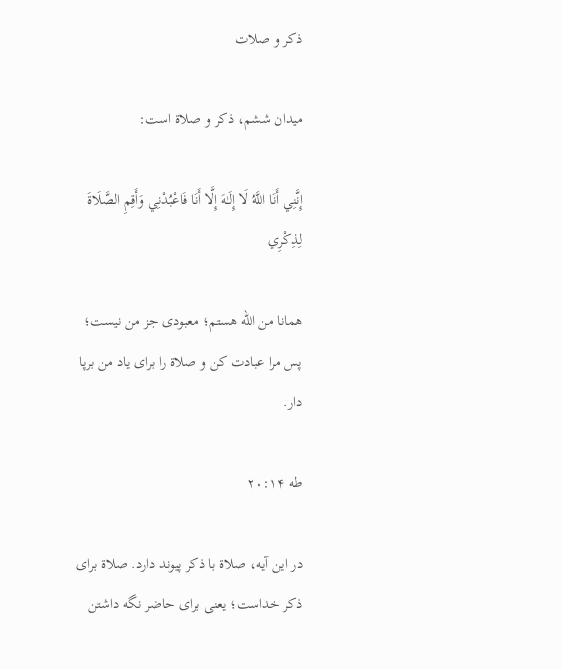ذکر و صلات

میدان ششم، ذکر و صلاة است:

إِنَّنِي أَنَا اللَّهُ لَا إِلَـٰهَ إِلَّا أَنَا فَاعْبُدْنِي وَأَقِمِ الصَّلَاةَ لِذِكْرِي

همانا من الله هستم؛ معبودی جز من نیست؛ پس مرا عبادت کن و صلاة را برای یاد من برپا دار.

طه ۲۰:۱۴

در این آیه، صلاة با ذکر پیوند دارد. صلاة برای ذکر خداست؛ یعنی برای حاضر نگه داشتن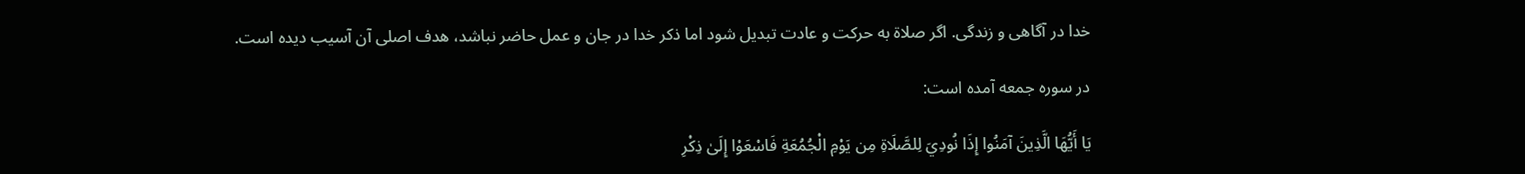خدا در آگاهی و زندگی. اگر صلاة به حرکت و عادت تبدیل شود اما ذکر خدا در جان و عمل حاضر نباشد، هدف اصلی آن آسیب دیده است.

در سوره جمعه آمده است:

يَا أَيُّهَا الَّذِينَ آمَنُوا إِذَا نُودِيَ لِلصَّلَاةِ مِن يَوْمِ الْجُمُعَةِ فَاسْعَوْا إِلَىٰ ذِكْرِ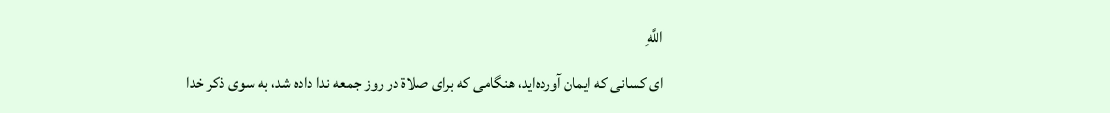اللَّهِ

ای کسانی که ایمان آورده‌اید، هنگامی که برای صلاة در روز جمعه ندا داده شد، به سوی ذکر خدا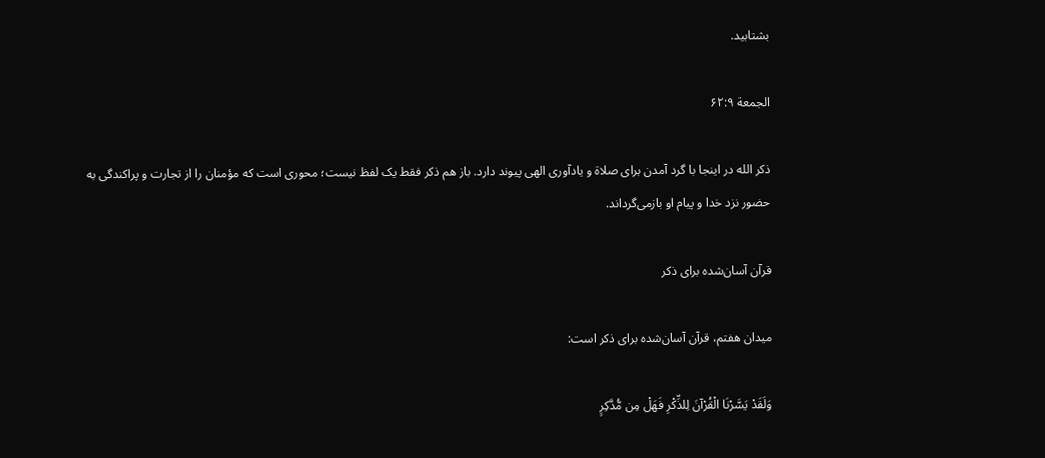بشتابید.

الجمعة ۶۲:۹

ذکر الله در اینجا با گرد آمدن برای صلاة و یادآوری الهی پیوند دارد. باز هم ذکر فقط یک لفظ نیست؛ محوری است که مؤمنان را از تجارت و پراکندگی به حضور نزد خدا و پیام او بازمی‌گرداند.

قرآن آسان‌شده برای ذکر

میدان هفتم، قرآن آسان‌شده برای ذکر است:

وَلَقَدْ يَسَّرْنَا الْقُرْآنَ لِلذِّكْرِ فَهَلْ مِن مُّدَّكِرٍ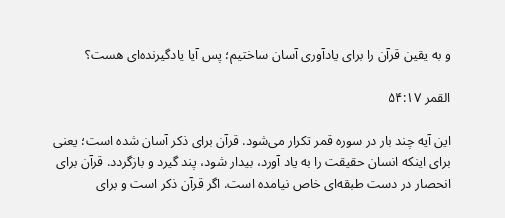و به یقین قرآن را برای یادآوری آسان ساختیم؛ پس آیا یادگیرنده‌ای هست؟

القمر ۵۴:۱۷

این آیه چند بار در سوره قمر تکرار می‌شود. قرآن برای ذکر آسان شده است؛ یعنی برای اینکه انسان حقیقت را به یاد آورد، بیدار شود، پند گیرد و بازگردد. قرآن برای انحصار در دست طبقه‌ای خاص نیامده است. اگر قرآن ذکر است و برای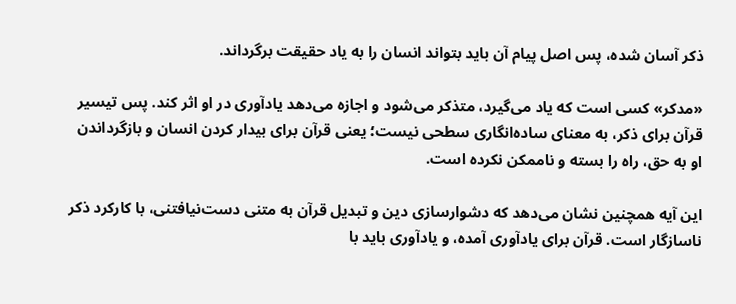ذکر آسان شده، پس اصل پیام آن باید بتواند انسان را به یاد حقیقت برگرداند.

«مدكر» کسی است که یاد می‌گیرد، متذکر می‌شود و اجازه می‌دهد یادآوری در او اثر کند. پس تیسیر قرآن برای ذکر، به معنای ساده‌انگاری سطحی نیست؛ یعنی قرآن برای بیدار کردن انسان و بازگرداندن او به حق، راه را بسته و ناممکن نکرده است.

این آیه همچنین نشان می‌دهد که دشوارسازی دین و تبدیل قرآن به متنی دست‌نیافتنی، با کارکرد ذکر ناسازگار است. قرآن برای یادآوری آمده، و یادآوری باید با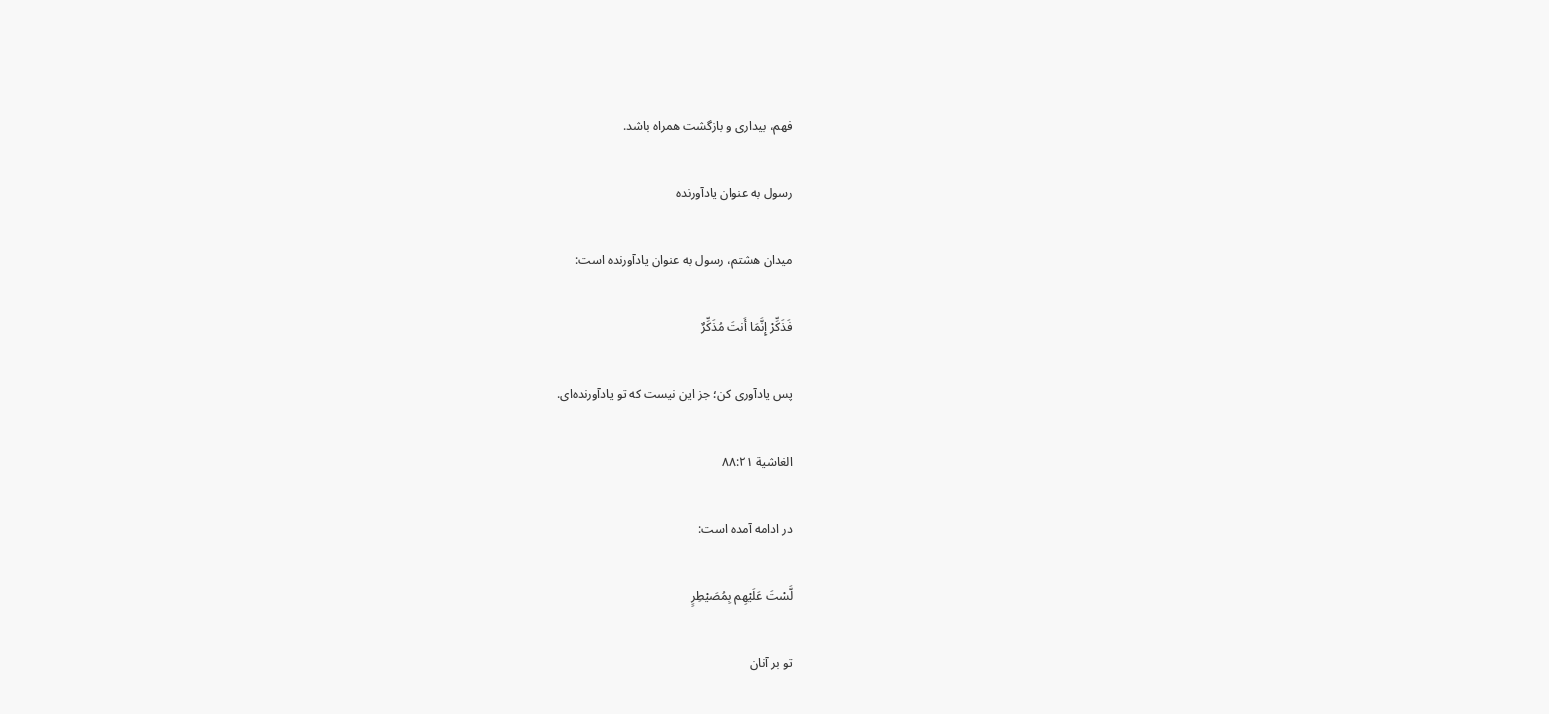فهم، بیداری و بازگشت همراه باشد.

رسول به عنوان یادآورنده

میدان هشتم، رسول به عنوان یادآورنده است:

فَذَكِّرْ إِنَّمَا أَنتَ مُذَكِّرٌ

پس یادآوری کن؛ جز این نیست که تو یادآورنده‌ای.

الغاشية ۸۸:۲۱

در ادامه آمده است:

لَّسْتَ عَلَيْهِم بِمُصَيْطِرٍ

تو بر آنان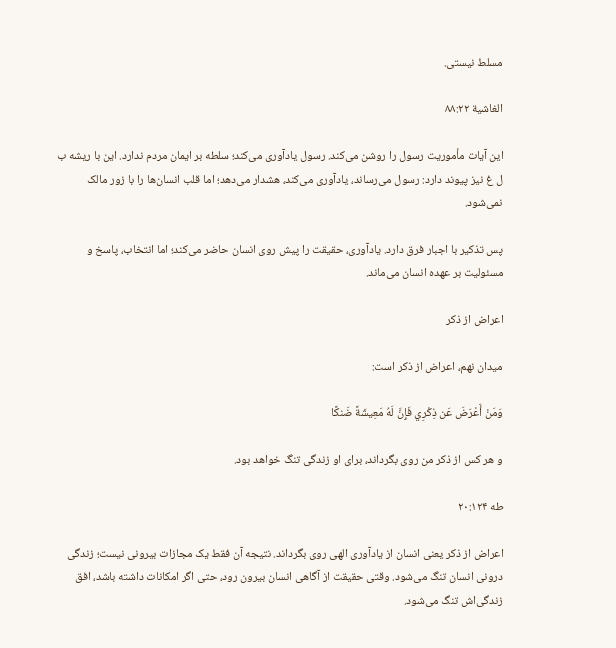مسلط نیستی.

الغاشية ۸۸:۲۲

این آیات مأموریت رسول را روشن می‌کند. رسول یادآوری می‌کند؛ سلطه بر ایمان مردم ندارد. این با ریشه ب ل غ نیز پیوند دارد: رسول می‌رساند، یادآوری می‌کند، هشدار می‌دهد؛ اما قلب انسان‌ها را با زور مالک نمی‌شود.

پس تذكير با اجبار فرق دارد. یادآوری، حقیقت را پیش روی انسان حاضر می‌کند؛ اما انتخاب، پاسخ و مسئولیت بر عهده انسان می‌ماند.

اعراض از ذکر

میدان نهم، اعراض از ذکر است:

وَمَنْ أَعْرَضَ عَن ذِكْرِي فَإِنَّ لَهُ مَعِيشَةً ضَنكًا

و هر کس از ذکر من روی بگرداند، برای او زندگی تنگ خواهد بود.

طه ۲۰:۱۲۴

اعراض از ذکر یعنی انسان از یادآوری الهی روی بگرداند. نتیجه آن فقط یک مجازات بیرونی نیست؛ زندگی درونی انسان تنگ می‌شود. وقتی حقیقت از آگاهی انسان بیرون رود، حتی اگر امکانات داشته باشد، افق زندگی‌اش تنگ می‌شود.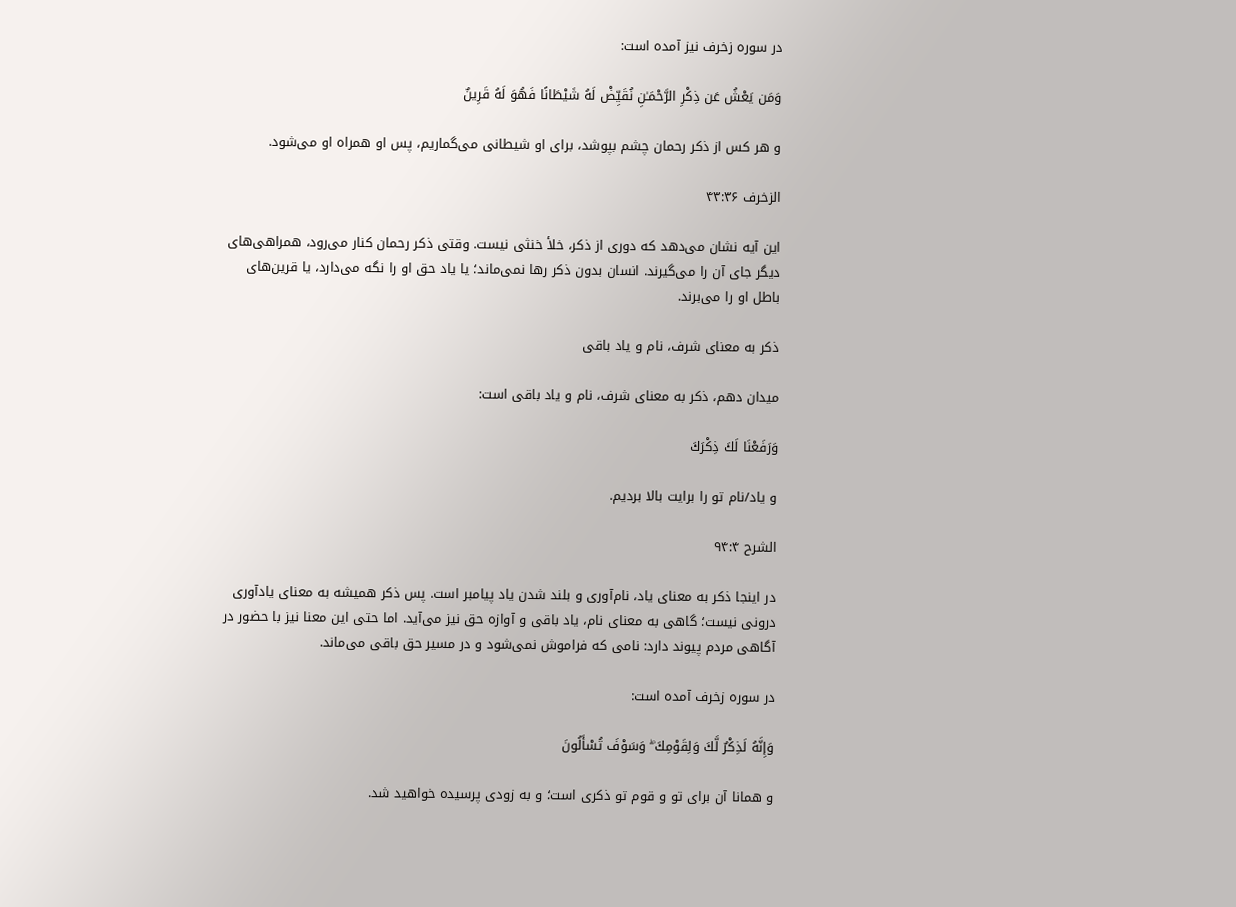در سوره زخرف نیز آمده است:

وَمَن يَعْشُ عَن ذِكْرِ الرَّحْمَـٰنِ نُقَيِّضْ لَهُ شَيْطَانًا فَهُوَ لَهُ قَرِينٌ

و هر کس از ذکر رحمان چشم بپوشد، برای او شیطانی می‌گماریم، پس او همراه او می‌شود.

الزخرف ۴۳:۳۶

این آیه نشان می‌دهد که دوری از ذکر، خلأ خنثی نیست. وقتی ذکر رحمان کنار می‌رود، همراهی‌های دیگر جای آن را می‌گیرند. انسان بدون ذکر رها نمی‌ماند؛ یا یاد حق او را نگه می‌دارد، یا قرین‌های باطل او را می‌برند.

ذکر به معنای شرف، نام و یاد باقی

میدان دهم، ذکر به معنای شرف، نام و یاد باقی است:

وَرَفَعْنَا لَكَ ذِكْرَكَ

و یاد/نام تو را برایت بالا بردیم.

الشرح ۹۴:۴

در اینجا ذکر به معنای یاد، نام‌آوری و بلند شدن یاد پیامبر است. پس ذکر همیشه به معنای یادآوری درونی نیست؛ گاهی به معنای نام، یاد باقی و آوازه حق نیز می‌آید. اما حتی این معنا نیز با حضور در آگاهی مردم پیوند دارد: نامی که فراموش نمی‌شود و در مسیر حق باقی می‌ماند.

در سوره زخرف آمده است:

وَإِنَّهُ لَذِكْرٌ لَّكَ وَلِقَوْمِكَ ۖ وَسَوْفَ تُسْأَلُونَ

و همانا آن برای تو و قوم تو ذکری است؛ و به زودی پرسیده خواهید شد.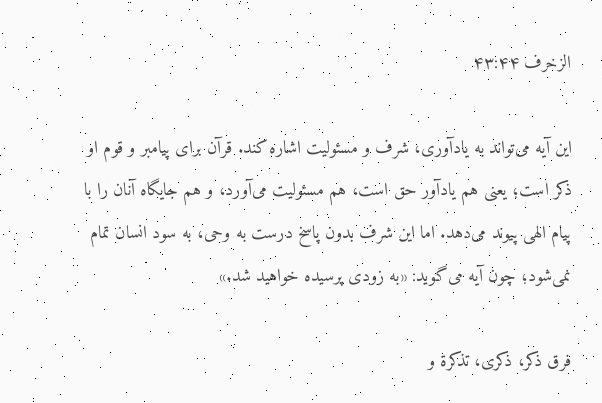الزخرف ۴۳:۴۴

این آیه می‌تواند به یادآوری، شرف و مسئولیت اشاره کند. قرآن برای پیامبر و قوم او ذکر است؛ یعنی هم یادآور حق است، هم مسئولیت می‌آورد، و هم جایگاه آنان را با پیام الهی پیوند می‌دهد. اما این شرف بدون پاسخ درست به وحی، به سود انسان تمام نمی‌شود؛ چون آیه می‌گوید: «به زودی پرسیده خواهید شد.»

فرق ذكر، ذكرى، تذكرة و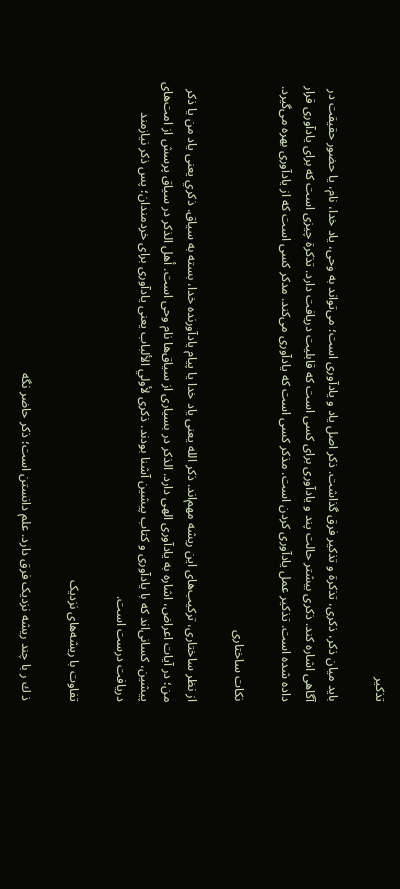تذكير

باید میان ذكر، ذكرى، تذكرة و تذكير فرق گذاشت. ذكر اصل یاد و یادآوری است؛ می‌تواند به وحی، یاد خدا، نام، یا حضور حقیقت در آگاهی اشاره کند. ذكرى بیشتر حالت پند و یادآوری برای کسی است که قابلیت دریافت دارد. تذكرة چیزی است که برای یادآوری قرار داده شده است. تذكير عمل یادآوری کردن است. مذكر کسی است که یادآوری می‌کند. مدكر کسی است که از یادآوری بهره می‌گیرد.

نکات ساختاری

از نظر ساختاری، ترکیب‌های این ریشه مهم‌اند. ذكر الله یعنی یاد خدا یا پیام یادآورنده خدا، بسته به سیاق. ذكري یعنی یاد من یا ذکر من؛ در آیات اعراض، اشاره به یادآوری الهی دارد. الذكر در بسیاری از سیاق‌ها نام وحی است. أهل الذكر در سیاق پرسش از امت‌های پیشین، کسانی‌اند که با یادآوری و کتاب پیشین آشنا بودند. ذكرى لأولي الألباب یعنی یادآوری برای خردمندان؛ پس ذکر نیازمند دریافت درست است.

تفاوت با ریشه‌های نزدیک

ذ ك ر با چند ریشه نزدیک فرق دارد. علم دانستن است؛ ذکر حاضر نگه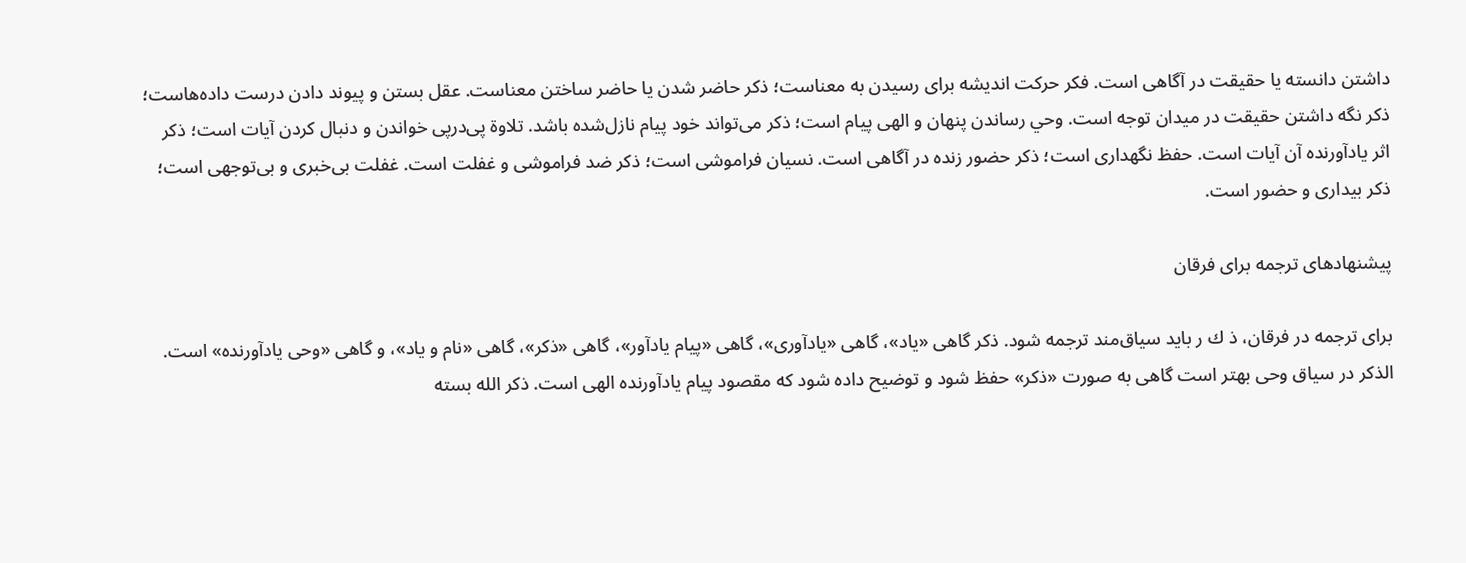داشتن دانسته یا حقیقت در آگاهی است. فکر حرکت اندیشه برای رسیدن به معناست؛ ذکر حاضر شدن یا حاضر ساختن معناست. عقل بستن و پیوند دادن درست داده‌هاست؛ ذکر نگه داشتن حقیقت در میدان توجه است. وحي رساندن پنهان و الهی پیام است؛ ذکر می‌تواند خود پیام نازل‌شده باشد. تلاوة پی‌درپی خواندن و دنبال کردن آیات است؛ ذکر اثر یادآورنده آن آیات است. حفظ نگهداری است؛ ذکر حضور زنده در آگاهی است. نسيان فراموشی است؛ ذکر ضد فراموشی و غفلت است. غفلت بی‌خبری و بی‌توجهی است؛ ذکر بیداری و حضور است.

پیشنهادهای ترجمه برای فرقان

برای ترجمه در فرقان، ذ ك ر باید سیاق‌مند ترجمه شود. ذكر گاهی «یاد»، گاهی «یادآوری»، گاهی «پیام یادآور»، گاهی «ذکر»، گاهی «نام و یاد»، و گاهی «وحی یادآورنده» است. الذكر در سیاق وحی بهتر است گاهی به صورت «ذکر» حفظ شود و توضیح داده شود که مقصود پیام یادآورنده الهی است. ذكر الله بسته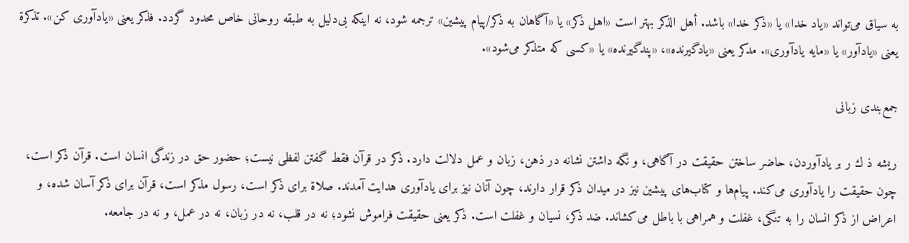به سیاق می‌تواند «یاد خدا» یا «ذکر خدا» باشد. أهل الذكر بهتر است «اهل ذکر» یا «آگاهان به ذکر/پیام پیشین» ترجمه شود، نه اینکه بی‌دلیل به طبقه روحانی خاص محدود گردد. فذكر یعنی «یادآوری کن». تذكرة یعنی «یادآور» یا «مایه یادآوری». مدكر یعنی «یادگیرنده»، «پندگیرنده» یا «کسی که متذکر می‌شود».

جمع‌بندی زبانی

ریشه ذ ك ر بر یادآوردن، حاضر ساختن حقیقت در آگاهی، و نگه داشتن نشانه در ذهن، زبان و عمل دلالت دارد. ذکر در قرآن فقط گفتن لفظی نیست؛ حضور حق در زندگی انسان است. قرآن ذکر است، چون حقیقت را یادآوری می‌کند. پیام‌ها و کتاب‌های پیشین نیز در میدان ذکر قرار دارند، چون آنان نیز برای یادآوری هدایت آمدند. صلاة برای ذکر است، رسول مذكر است، قرآن برای ذکر آسان شده، و اعراض از ذکر انسان را به تنگی، غفلت و همراهی با باطل می‌کشاند. ضد ذکر، نسیان و غفلت است. ذکر یعنی حقیقت فراموش نشود؛ نه در قلب، نه در زبان، نه در عمل، و نه در جامعه.